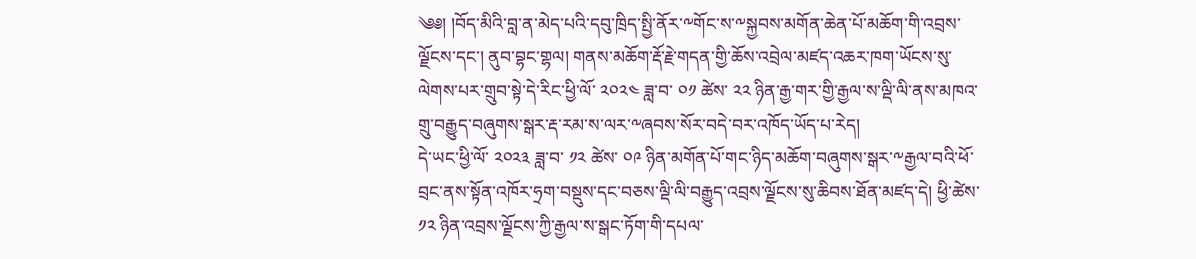༄༅། །བོད་མིའི་བླ་ན་མེད་པའི་དབུ་ཁྲིད་སྤྱི་ནོར་༸གོང་ས་༸སྐྱབས་མགོན་ཆེན་པོ་མཆོག་གི་འབྲས་ལྗོངས་དང་། ནུབ་བྷང་གྷལ། གནས་མཆོག་རྡོ་རྗེ་གདན་གྱི་ཆོས་འབྲེལ་མཛད་འཆར་ཁག་ཡོངས་སུ་ལེགས་པར་གྲུབ་སྟེ་དེ་རིང་ཕྱི་ལོ་ ༢༠༢༤ ཟླ་བ་ ༠༡ ཚེས་ ༢༢ ཉིན་རྒྱ་གར་གྱི་རྒྱལ་ས་ལྡི་ལི་ནས་མཁའ་གྲུ་བརྒྱུད་བཞུགས་སྒར་རྡ་རམ་ས་ལར་༸ཞབས་སོར་བདེ་བར་འཁོད་ཡོད་པ་རེད།
དེ་ཡང་ཕྱི་ལོ་ ༢༠༢༣ ཟླ་བ་ ༡༢ ཚེས་ ༠༩ ཉིན་མགོན་པོ་གང་ཉིད་མཆོག་བཞུགས་སྒར་༸རྒྱལ་བའི་ཕོ་བྲང་ནས་སྟོན་འཁོར་ཧྲག་བསྡུས་དང་བཅས་ལྡི་ལི་བརྒྱུད་འབྲས་ལྗོངས་སུ་ཆིབས་ཐོན་མཛད་དེ། ཕྱི་ཚེས་ ༡༢ ཉིན་འབྲས་ལྗོངས་ཀྱི་རྒྱལ་ས་སྒང་ཏོག་གི་དཔལ་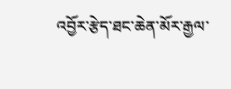འབྱོར་རྩེད་ཐང་ཆེན་མོར་རྒྱལ་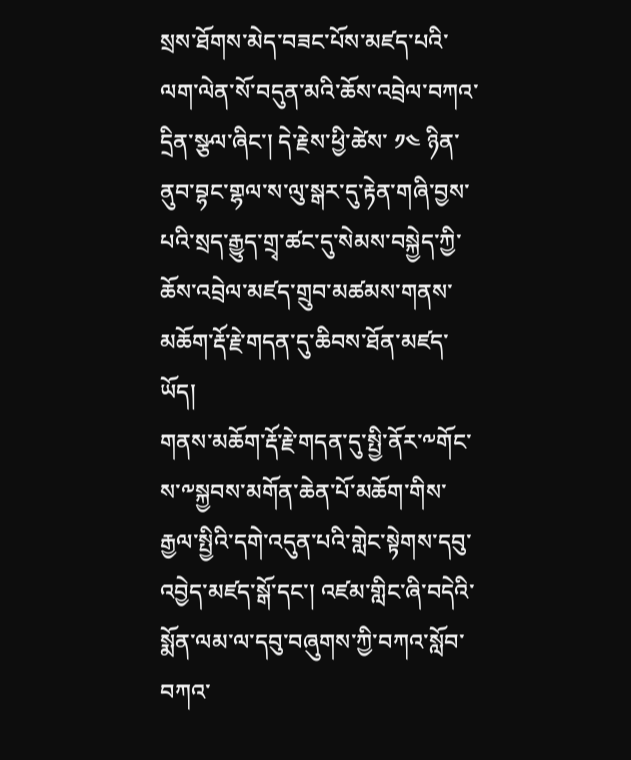སྲས་ཐོགས་མེད་བཟང་པོས་མཛད་པའི་ལག་ལེན་སོ་བདུན་མའི་ཆོས་འབྲེལ་བཀའ་དྲིན་སྩལ་ཞིང་། དེ་རྗེས་ཕྱི་ཚེས་ ༡༤ ཉིན་ནུབ་བྷང་གྷལ་ས་ལུ་སྒར་དུ་རྟེན་གཞི་བྱས་པའི་སྲད་རྒྱུད་གྲྭ་ཚང་དུ་སེམས་བསྐྱེད་ཀྱི་ཆོས་འབྲེལ་མཛད་གྲུབ་མཚམས་གནས་མཆོག་རྡོ་རྗེ་གདན་དུ་ཆིབས་ཐོན་མཛད་ཡོད།
གནས་མཆོག་རྡོ་རྗེ་གདན་དུ་སྤྱི་ནོར་༸གོང་ས་༸སྐྱབས་མགོན་ཆེན་པོ་མཆོག་གིས་རྒྱལ་སྤྱིའི་དགེ་འདུན་པའི་གླེང་སྟེགས་དབུ་འབྱེད་མཛད་སྒོ་དང་། འཛམ་གླིང་ཞི་བདེའི་སྨོན་ལམ་ལ་དབུ་བཞུགས་ཀྱི་བཀའ་སློབ་བཀའ་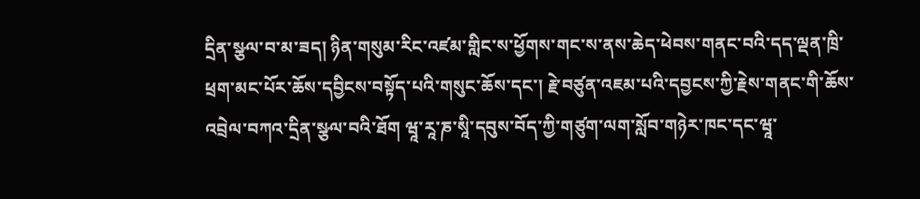དྲིན་སྩལ་བ་མ་ཟད། ཉིན་གསུམ་རིང་འཛམ་གླིང་ས་ཕྱོགས་གང་ས་ནས་ཆེད་ཕེབས་གནང་བའི་དད་ལྡན་ཁྲི་ཕྲག་མང་པོར་ཆོས་དབྱིངས་བསྟོད་པའི་གསུང་ཆོས་དང་། རྗེ་བཙུན་འཇམ་པའི་དབྱངས་ཀྱི་རྗེས་གནང་གི་ཆོས་འབྲེལ་བཀའ་དྲིན་སྩལ་བའི་ཐོག ཝཱ་རཱ་ཎ་སཱི་དབུས་བོད་ཀྱི་གཙུག་ལག་སློབ་གཉེར་ཁང་དང་ཝཱ་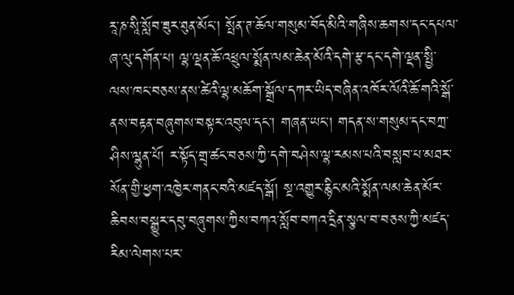རཱ་ཎ་སཱི་སློབ་ཟུར་ཐུན་མོང་། སྤོན་ཊ་ཆོལ་གསུམ་བོད་མིའི་གཞིས་ཆགས་དང་དཔལ་ཞ་ལུ་དགོན་པ། ལྷ་ལྡན་ཆོ་འཕྲུལ་སྨོན་ལམ་ཆེན་མོའི་དགེ་རྩ་དང་དགེ་ལྡན་སྤྱི་ལས་ཁང་བཅས་ནས་ཚེའི་ལྷ་མཆོག་སྒྲོལ་དཀར་ཡིད་བཞིན་འཁོར་ལོའི་ཆོ་གའི་སྒོ་ནས་བརྟན་བཞུགས་བསྟར་འབུལ་དང་། གཞན་ཡང་། གདན་ས་གསུམ་དང་བཀྲ་ཤིས་ལྷུན་པོ། ར་སྟོད་གྲྭ་ཚང་བཅས་ཀྱི་དགེ་བཤེས་ལྷ་རམས་པའི་བསླབ་པ་མཐར་སོན་གྱི་ཕྱག་འཁྱེར་གནང་བའི་མཛད་སྒོ། སྔ་འགྱུར་རྙིང་མའི་སྨོན་ལམ་ཆེན་མོར་ཆིབས་བསྒྱུར་དབུ་བཞུགས་ཀྱིས་བཀའ་སློབ་བཀའ་དྲིན་སྩལ་བ་བཅས་ཀྱི་མཛད་རིམ་ལེགས་པར་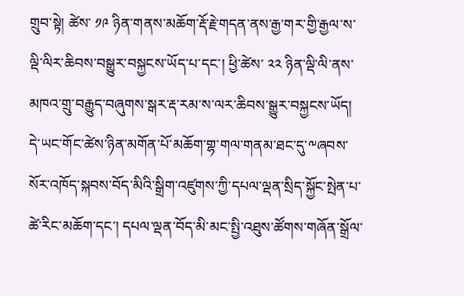གྲུབ་སྟེ། ཚེས་ ༡༩ ཉིན་གནས་མཆོག་རྡོ་རྗེ་གདན་ནས་རྒྱ་གར་གྱི་རྒྱལ་ས་ལྡི་ལིར་ཆིབས་བསྒྱུར་བསྐྱངས་ཡོད་པ་དང་། ཕྱི་ཚེས་ ༢༢ ཉིན་ལྡི་ལི་ནས་མཁའ་གྲུ་བརྒྱུད་བཞུགས་སྒར་རྡ་རམ་ས་ལར་ཆིབས་སྒྱུར་བསྐྱངས་ཡོད།
དེ་ཡང་གོང་ཚེས་ཉིན་མགོན་པོ་མཆོག་གྷ་གལ་གནམ་ཐང་དུ་༸ཞབས་སོར་འཁོད་སྐབས་བོད་མིའི་སྒྲིག་འཛུགས་ཀྱི་དཔལ་ལྡན་སྲིད་སྐྱོང་སྤེན་པ་ཚེ་རིང་མཆོག་དང་། དཔལ་ལྡན་བོད་མི་མང་སྤྱི་འཐུས་ཚོགས་གཞོན་སྒྲོལ་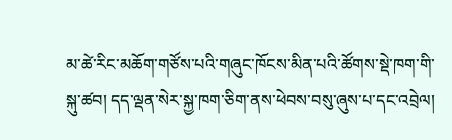མ་ཚེ་རིང་མཆོག་གཙོས་པའི་གཞུང་ཁོངས་མིན་པའི་ཚོགས་སྡེ་ཁག་གི་སྐུ་ཚབ། དད་ལྡན་སེར་སྐྱ་ཁག་ཅིག་ནས་ཕེབས་བསུ་ཞུས་པ་དང་འབྲེལ།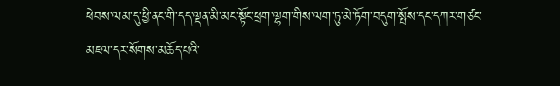ཕེབས་ལམ་དུ་ཕྱི་ནང་གི་དད་ལྡན་མི་མང་སྟོང་ཕྲག་ལྷག་གིས་ལག་ཏུ་མེ་ཏོག་བདུག་སྤོས་དང་དཀར་གཙང་མཇལ་དར་སོགས་མཆོད་པའི་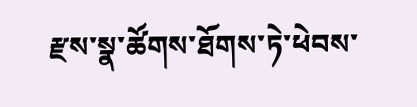རྫས་སྣ་ཚོགས་ཐོགས་ཏེ་ཕེབས་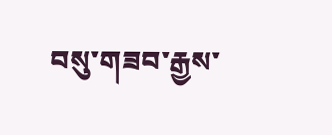བསུ་གཟབ་རྒྱས་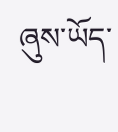ཞུས་ཡོད་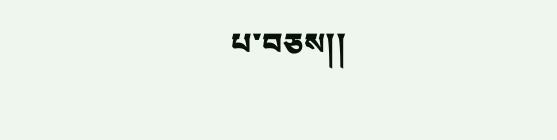པ་བཅས།།